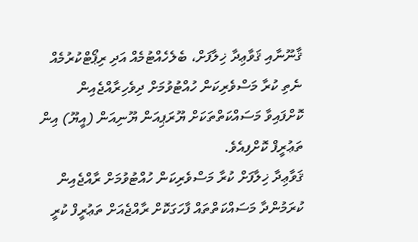ޤާނޫނާއި ޤަވާޢިދާ ޚިލާފަށް، ބެލެހެއްޓުމެއް އަދި ރިޕޯޓްކުރުމެއް ނެތި ކުރާ މަސްވެރިކަން ހުއްޓުވުމަށް ދިވެހިރާއްޖެއިން ކޮށްފައިވާ މަސައްކަތްތަކަށް ޔޫރަޕިއަން ޔޫނިއަން (އީޔޫ) އިން ތަޢުރީފް ކޮށްފިއެވެ.
ޤަވާޢިދާ ޚިލާފަށް ކުރާ މަސްވެރިކަން ހުއްޓުވުމަށް ރާއްޖެއިން ކުރަމުންދާ މަސައްކަތްތައް ފާހަގަކޮށް ރާއްޖެއަށް ތަޢުރީފް ކުރީ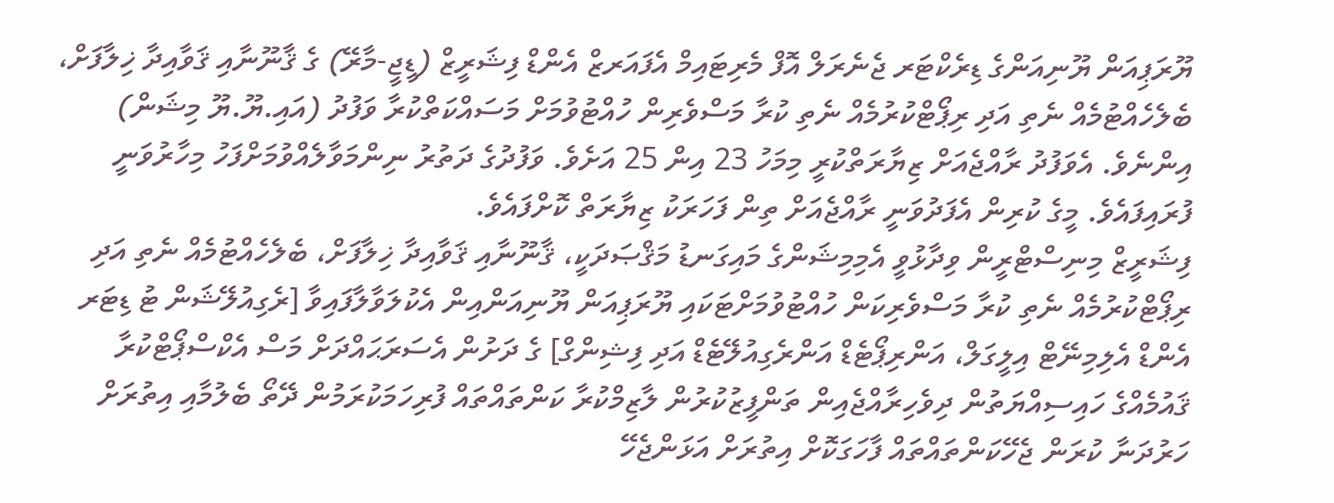ޔޫރަޕިއަން ޔޫނިއަންގެ ޑިރެކްޓަރ ޖެނެރަލް އޮފް މެރިޓައިމް އެފައަރޒް އެންޑް ފިޝަރީޒް (ޑީޖީ-މާރޭ) ގެ ޤާނޫނާއި ޤަވާއިދާ ޚިލާފަށް، ބެލެހެއްޓުމެއް ނެތި އަދި ރިޕޯޓްކުރުމެއް ނެތި ކުރާ މަސްވެރިން ހުއްޓުވުމަށް މަސައްކަތްކުރާ ވަފުދު (އައި.ޔޫ.ޔޫ މިޝަން) އިންނެވެ. އެވަފުދު ރާއްޖެއަށް ޒިޔާރަތްކުރީ މިމަހު 23 އިން 25 އަށެވެ. ވަފުދުގެ ދަތުރު ނިންމަވާލެއްވުމަށްފަހު މިހާރުވަނީ ފުރައިފައެވެ. މީގެ ކުރިން އެފަދުވަނީ ރާއްޖެއަށް ތިން ފަހަރަކު ޒިޔާރަތް ކޮށްފައެވެ.
ފިޝަރީޒް މިނިސްޓްރީން ވިދާޅުވީ އެމިމިޝަންގެ މައިގަނޑު މަޤްޞަދަކީ، ޤާނޫނާއި ޤަވާއިދާ ޚިލާފަށް، ބެލެހެއްޓުމެއް ނެތި އަދި ރިޕޯޓްކުރުމެއް ނެތި ކުރާ މަސްވެރިކަން ހުއްޓުވުމަށްޓަކައި ޔޫރަޕިއަން ޔޫނިއަންއިން އެކުލަވާލާފައިވާ [ރެގިއުލޭޝަން ޓު ޑިޓަރ އެންޑް އެލިމިނޭޓް އިލީގަލް، އަންރިޕޯޓެޑް އަންރެގިއުލޭޓެޑް އަދި ފިޝިންގް] ގެ ދަށުން އެސަރަޙައްދަށް މަސް އެކްސްޕޯޓްކުރާ ޤައުމެއްގެ ހައިސިއްޔަތުން ދިވެހިރާއްޖެއިން ތަންފީޒުކުރުން ލާޒިމްކުރާ ކަންތައްތައް ފުރިހަމަކުރަމުން ދޭތޯ ބެލުމާއި އިތުރަށް ހަރުދަނާ ކުރަން ޖެހޭކަންތައްތައް ފާހަގަކޮށް އިތުރަށް އަޅަންޖެހޭ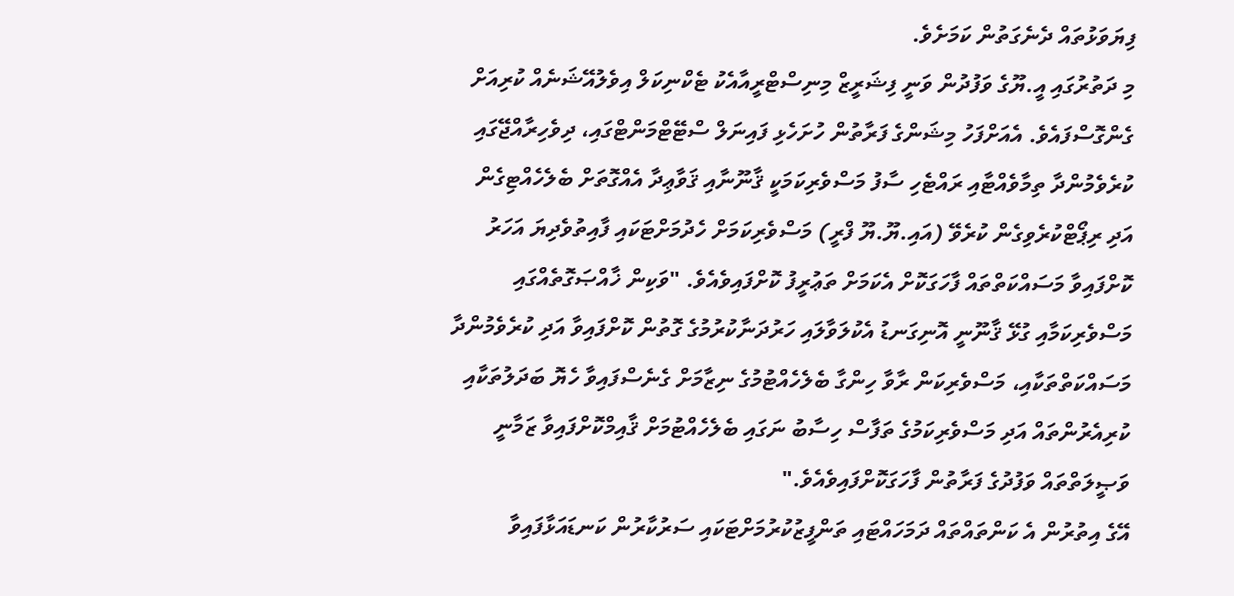ފިޔަވަޅުތައް ދެނެގަތުން ކަމަށެވެ.
މި ދަތުރުގައި އީ.ޔޫގެ ވަފުދުން ވަނީ ފިޝަރީޒް މިނިސްޓްރީއާއެކު ޓެކްނިކަލް އިވެލުއޭޝަނެއް ކުރިއަށް ގެންގޮސްފައެވެ. އެއަށްފަހު މިޝަންގެ ފަރާތުން ހުށަހެޅި ފައިނަލް ސްޓޭޓްމަންޓްގައި، ދިވެހިރާއްޖޭގައި ކުރެވެމުންދާ ތިމާވެއްޓާއި ރައްޓެހި ސާފު މަސްވެރިކަމަކީ ޤާނޫނާއި ޤަވާޢިދާ އެއްގޮތަށް ބެލެހެއްޓިގެން އަދި ރިޕޯޓްކުރެވިގެން ކުރެވޭ (އައި.ޔޫ.ޔޫ ފްރީ) މަސްވެރިކަމަށް ހެދުމަށްޓަކައި ފާއިތުވެދިޔަ އަހަރު ކޮށްފައިވާ މަސައްކަތްތައް ފާހަގަކޮށް އެކަމަށް ތަޢުރީފު ކޮށްފައިވެއެވެ. "ވަކިން ޚާއްޞަގޮތެއްގައި މަސްވެރިކަމާއި ގުޅޭ ޤާނޫނީ އޮނިގަނޑު އެކުލަވާލައި ހަރުދަނާކުރުމުގެ ގޮތުން ކޮށްފައިވާ އަދި ކުރެވެމުންދާ މަސައްކަތްތަކާއި، މަސްވެރިކަން ރާވާ ހިންގާ ބެލެހެއްޓުމުގެ ނިޒާމަށް ގެނެސްފައިވާ ހެޔޮ ބަދަލުތަކާއި ކުރިއެރުންތައް އަދި މަސްވެރިކަމުގެ ތަފާސް ހިސާބު ނަގައި ބެލެހެއްޓުމަށް ޤާއިމްކޮށްފައިވާ ޒަމާނީ ވަޞީލަތްތައް ވަފުދުގެ ފަރާތުން ފާހަގަކޮށްފައިވެއެވެ."
އޭގެ އިތުރުން އެ ކަންތައްތައް ދަމަހައްޓައި ތަންފީޒުކުރުމަށްޓަކައި ސަރުކާރުން ކަނޑައަޅާފައިވާ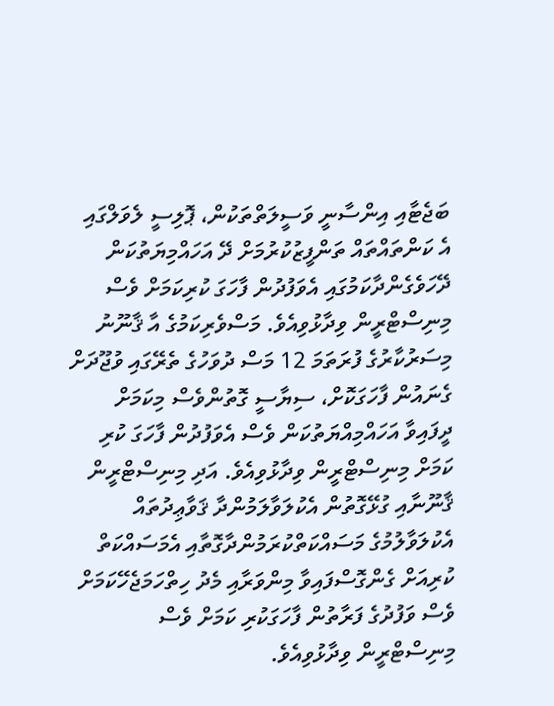ބަޖެޓާއި އިންސާނީ ވަސީލަތްތަކުން، ޕޮލިސީ ލެވަލްގައި އެ ކަންތައްތައް ތަންފީޒުކުރުމަށް ދޭ އަހައްމިޔަތުކަން ދޭހަވެގެންދާކަމުގައި އެވަފުދުން ފާހަގަ ކުރިކަމަށް ވެސް މިނިސްޓްރީން ވިދާޅުވިއެވެ. މަސްވެރިކަމުގެ އާ ޤާނޫނު މިސަރުކާރުގެ ފުރަތަމަ 12 މަސް ދުވަހުގެ ތެރޭގައި ވުޖޫދަށް ގެނައުން ފާހަގަކޮށް، ސިޔާސީ ގޮތުންވެސް މިކަމަށް ދީފައިވާ އަހައްމިއްޔަތުކަން ވެސް އެވަފުދުން ފާހަގަ ކުރި ކަމަށް މިނިސްޓްރީން ވިދާޅުވިއެވެ. އަދި މިނިސްޓްރީން ޤާނޫނާއި ގުޅޭގޮތުން އެކުލަވާލަމުންދާ ޤަވާޢިދުތައް އެކުލަވާލުމުގެ މަސައްކަތްކުރަމުންދާގޮތާއި އެމަސައްކަތް ކުރިއަށް ގެންގޮސްފައިވާ މިންވަރާއި މެދު ހިތްހަމަޖެހޭކަމަށް ވެސް ވަފުދުގެ ފަރާތުން ފާހަގަކުރި ކަމަށް ވެސް މިނިސްޓްރީން ވިދާޅުވިއެވެ.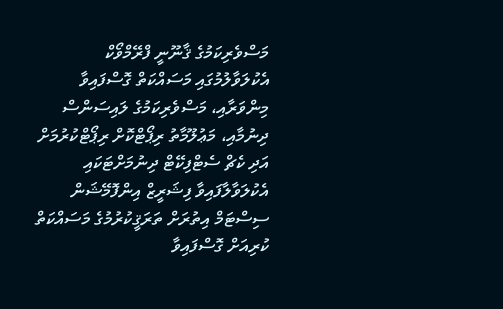މަސްވެރިކަމުގެ ޤާނޫނީ ފްރޭމްވޯކް އެކުލަވާލުމުގައި މަސައްކަތް ގޮސްފައިވާ މިންވަރާއި، މަސްވެރިކަމުގެ ލައިސަންސް ދިނުމާއި، މަޢުލޫމާތު ރިޕޯޓްކޮށް ރިޕޯޓްކުރުމަށް އަދި ކެޗް ސެޓްފިކޭޓް ދިނުމަށްޓަކައި އެކުލަވާލާފައިވާ ފިޝަރީޒް އިންފޮމޭޝަން ސިސްޓަމް އިތުރަށް ތަރަޤީކުރުމުގެ މަސައްކަތް ކުރިއަށް ގޮސްފައިވާ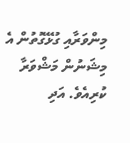މިންވަރާއި ގުޅޭގޮތުން އެ މިޝަނުން މަޝްވަރާ ކުރިއެވެ. އަދި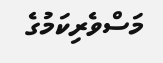މަސްވެރިކަމުގެ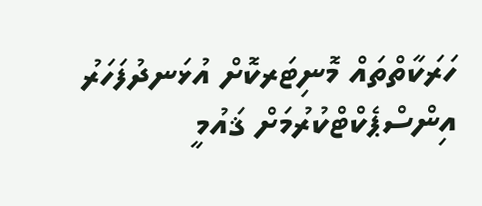ހަރަކާތްތައް މޮނިޓަރކޮށް އުޅަނދުފަހަރު އިންސްޕެކްޓްކުރުމަށް ޤައުމީ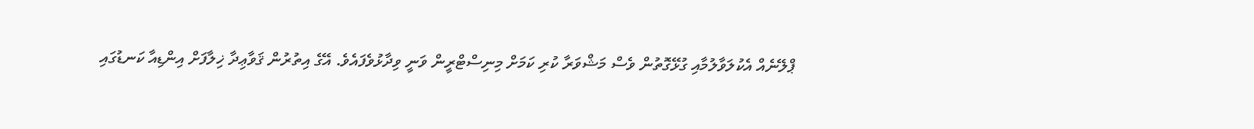ޕްލޭނެއް އެކުލަވާލުމާއި ގުޅޭގޮތުން ވެސް މަޝްވަރާ ކުރި ކަމަށް މިނިސްޓްރީން ވަނީ ވިދާޅުވެފައެވެ. އޭގެ އިތުރުން ޤަވާޢިދާ ޚިލާފަށް އިންޑިއާ ކަނޑުގައި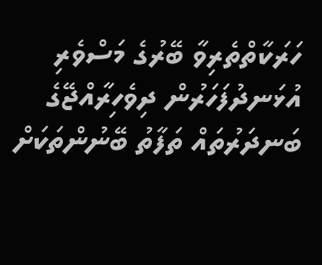ހަރަކާތްތެރިވާ ބޭރުގެ މަސްވެރި އުޅަނދުފަހަރުން ދިވެހިރާއްޖޭގެ ބަނދަރުތައް ތަފާތު ބޭނުންތަކަށް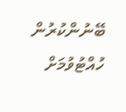ބޭނުންކުރުން ހުއްޓުވުމަށް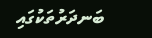ބަނދަރުތަކުގައި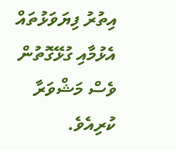އިތުރު ފިޔަވަޅުތައް އެޅުމާއި ގުޅޭގޮތުން ވެސް މަޝްވަރާ ކުރިއެވެ.